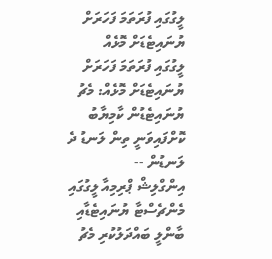ލީގުގައި ފުރަތަމަ ފަހަރަށް ޔުނައިޓެޑަށް މޮޅެއް
ލީގުގައި ފުރަތަމަ ފަހަރަށް ޔުނައިޓެޑަށް މޮޅެއް: މެޗު ޔުނައިޓެޑުން ކާމިޔާބު ކޮށްފައިވަނީ ތިން ލަނޑު ދެ ލަނޑުން --
އިންގްލިޝް ޕްރިމިއާ ލީގުގައި މެންޗެސްޓާ ޔުނައިޓެޑާއި ބާންލީ ބައްދަލުކުރި މެޗު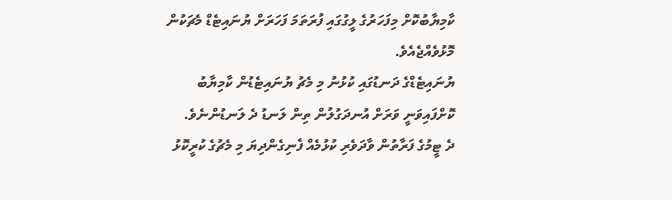ކާމިޔާބުކޮށް މިފަހަރުގެ ލީގުގައި ފުރަތަމަ ފަހަރަށް ޔުނައިޓެޑް މެޗަކުން މޮޅުވެއްޖެއެވެ.
ޔުނައިޓެޑްގެ ދަނޑުގައި ކުޅުނު މި މެޗު ޔުނައިޓެޑުން ކާމިޔާބު ކޮށްފައިވަނީ ވަރަށް އުނދަގުލުން ތިން ލަނޑު ދެ ލަނޑުންނެވެ.
ދެ ޓީމުގެ ފަރާތުން ވާދަވެރި ކުޅުމެއް ފެނިގެންދިޔަ މި މެޗުގެ ކުރީކޮޅު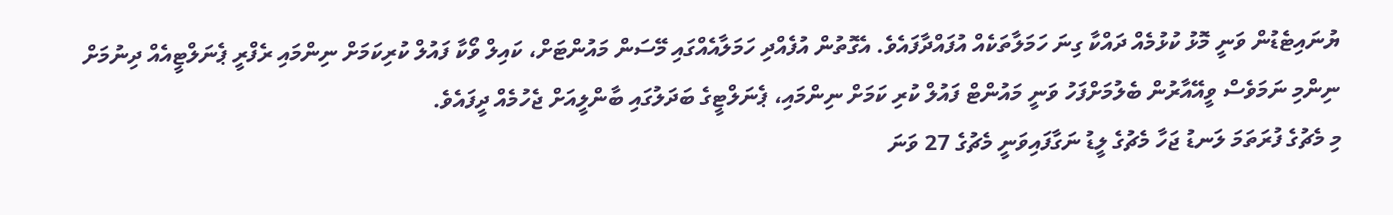ޔުނައިޓެޑުން ވަނީ މޮޅު ކުޅުމެއް ދައްކާ ގިނަ ހަމަލާތަކެއް އުފައްދާފައެވެ. އެގޮތުން އުފެއްދި ހަމަލާއެއްގައި މޭސަން މައުންޓަށް، ކައިލް ވޯކާ ފައުލް ކުރިކަމަށް ނިންމައި ރެފްރީ ޕެނަލްޓީއެއް ދިނުމަށް ނިންމި ނަމަވެސް ވީއޭއާރުން ބެލުމަށްފަހު ވަނީ މައުންޓް ފައުލް ކުރި ކަމަށް ނިންމައި، ޕެނަލްޓީގެ ބަދަލުގައި ބާންލީއަށް ޖެހުމެއް ދީފައެވެ.
މި މެޗުގެ ފުރަތަމަ ލަނޑު ޖަހާ މެޗުގެ ލީޑު ނަގާފައިވަނީ މެޗުގެ 27 ވަނަ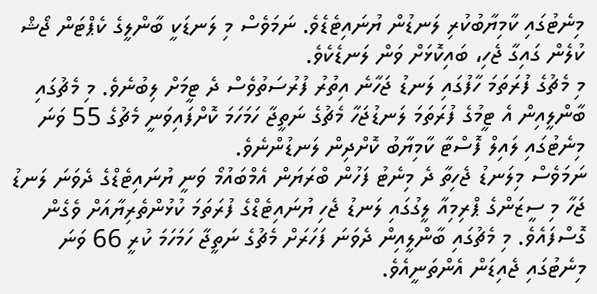މިނެޓުގައި ކާމިޔާބުކުރި ލަނޑުން ޔުނައިޓެޑެވެ. ނަމަވެސް މި ލަނޑަކީ ބާންލީގެ ކެޕްޓަން ޖޯޝް ކުލެން ގައިގާ ޖެހި، ބައިކޮޅަށް ވަން ލަނޑެކެވެ.
މި މެޗުގެ ފުރަތަމަ ހާފުގައި ލަނޑު ޖަހާނެ އިތުރު ފުރުސަތުވެސް ދެ ޓީމަށް ލިބުނެވެ. މި މެޗުގައި ބާންލީއިން އެ ޓީމުގެ ފުރަތަމަ ލަނޑުޖަހާ މެޗުގެ ނަތީޖާ ހަމަހަމަ ކޮށްފައިވަނީ މެޗުގެ 55 ވަނަ މިނެޓުގައި ލައިލް ފޮސްޓާ ކާމިޔާބު ކޮށްދިން ލަނޑުންނެވެ.
ނަމަވެސް މިލަނޑު ޖެހިތާ ދެ މިނެޓު ފަހުން ބްރަޔަން އެމްބައުމޯ ވަނީ ޔުނައިޓެޑްގެ ދެވަނަ ލަނޑު ޖަހާ މި ސީޒަންގެ ޕްރިމިއާ ލީގުގައި ލަނޑު ޖެހި ޔުނައިޓެޑްގެ ފުރަތަމަ ކުޅުންތެރިޔާއަށް ވެގެން ގޮސްފައެވެ. މި މެޗުގައި ބާންލީއިން ދެވަނަ ފަހަރަށް މެޗުގެ ނަތީޖާ ހަމަހަމަ ކުރީ 66 ވަނަ މިނެޓުގައި ޖެއިޑަން އެންތަނީއެވެ.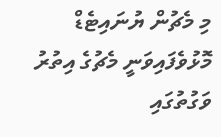މި މެޗުން ޔުނައިޓެޑް މޮޅުވެފައިވަނީ މެޗުގެ އިތުރު ވަގުތުގައި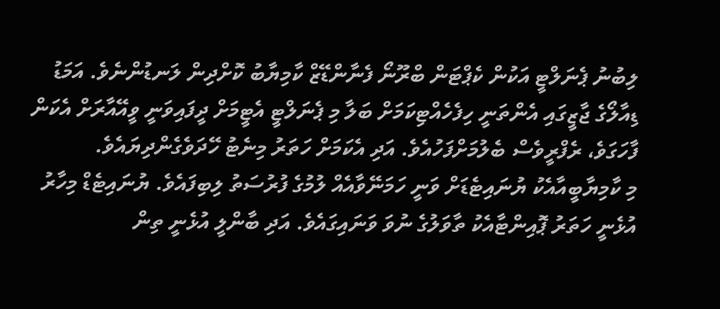ލިބުނު ޕެނަލްޓީ އަކުން ކެޕްޓަން ބްރޫނޯ ފެނާންޑޭޒް ކާމިޔާބު ކޮށްދިން ލަނޑުންނެވެ. އަމަޑު ޑިއާލޯގެ ޖާޒީގައި އެންތަނީ ހިފެހެއްޓިކަމަށް ބަލާ މި ޕެނަލްޓީ އެޓީމަށް ދީފައިވަނީ ވީއޭއާރަށް އެކަން ފާހަގަވެ، ރެފްރީވެސް ބެލުމަށްފަހުއެވެ. އަދި އެކަމަށް ހަތަރު މިނެޓު ހޭދަވެގެންދިޔައެވެ.
މި ކާމިޔާބީއާއެކު ޔުނައިޓެޑަށް ވަނީ ހަމަނޭވާއެއް ލުމުގެ ފުރުސަތު ލިބިފައެވެ. ޔުނައިޓެޑް މިހާރު އުޅެނީ ހަތަރު ޕޮއިންޓާއެކު ތާވަލުގެ ނުވަ ވަނައިގައެވެ. އަދި ބާންލީ އުޅެނީ ތިން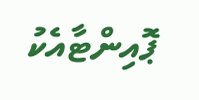ޕޮއިންޓާއެކު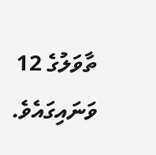ތާވަލުގެ 12 ވަނައިގައެވެ.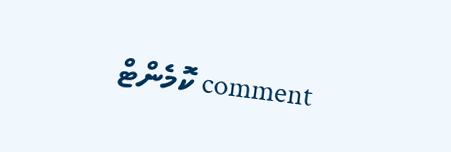comment ކޮމެންޓް